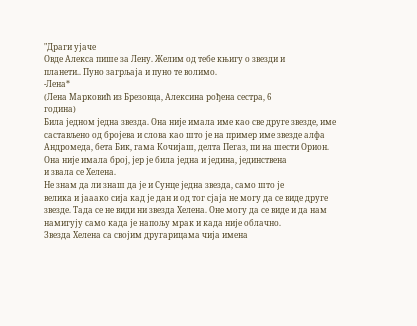"Драги ујаче
Овде Алекса пише за Лену. Желим од тебе књигу о звезди и
планети.. Пуно загрљаја и пуно те волимо.
-Лена*
(Лена Марковић из Брезовца, Алексина рођена сестра, 6
година)
Била једном једна звезда. Она није имала име као све друге звезде, име састављено од бројева и слова као што је на пример име звезде алфа Андромеда, бета Бик, гама Кочијаш, делта Пегаз, пи на шести Орион.
Она није имала број, јер је била једна и једина, јединствена
и звала се Хелена.
Не знам да ли знаш да је и Сунце једна звезда, само што је
велика и јааако сија кад је дан и од тог сјаја не могу да се виде друге звезде. Тада се не види ни звезда Хелена. Оне могу да се виде и да нам намигују само када је напољу мрак и када није облачно.
Звезда Хелена са својим другарицама чија имена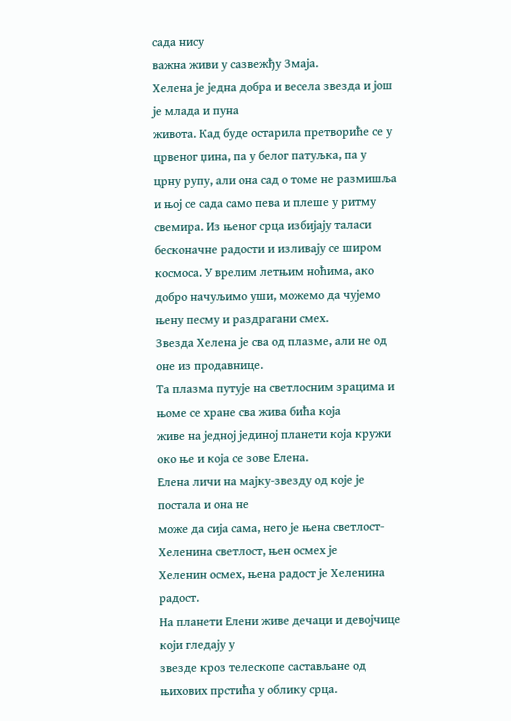сада нису
важна живи у сазвежђу Змаја.
Хелена је једна добра и весела звезда и још је млада и пуна
живота. Кад буде остарила претвориће се у црвеног џина, па у белог патуљка, па у
црну рупу, али она сад о томе не размишља и њој се сада само пева и плеше у ритму
свемира. Из њеног срца избијају таласи
бесконачне радости и изливају се широм космоса. У врелим летњим ноћима, ако
добро начуљимо уши, можемо да чујемо њену песму и раздрагани смех.
Звезда Хелена је сва од плазме, али не од оне из продавнице.
Та плазма путује на светлосним зрацима и њоме се хране сва жива бића која
живе на једној јединој планети која кружи око ње и која се зове Елена.
Елена личи на мајку-звезду од које је постала и она не
може да сија сама, него је њена светлост-Хеленина светлост, њен осмех је
Хеленин осмех, њена радост је Хеленина радост.
На планети Елени живе дечаци и девојчице који гледају у
звезде кроз телескопе састављане од њихових прстића у облику срца.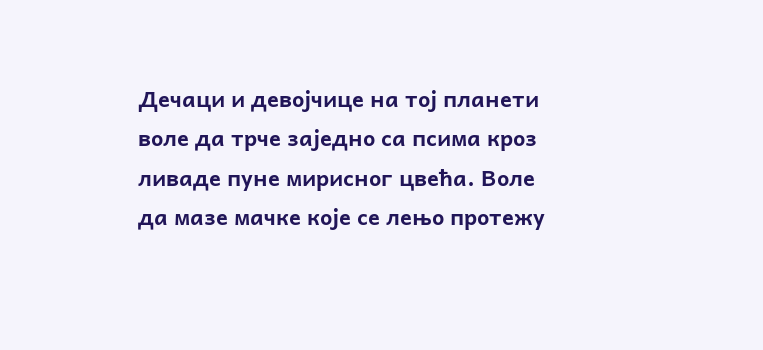Дечаци и девојчице на тој планети воле да трче заједно са псима кроз ливаде пуне мирисног цвећа. Воле да мазе мачке које се лењо протежу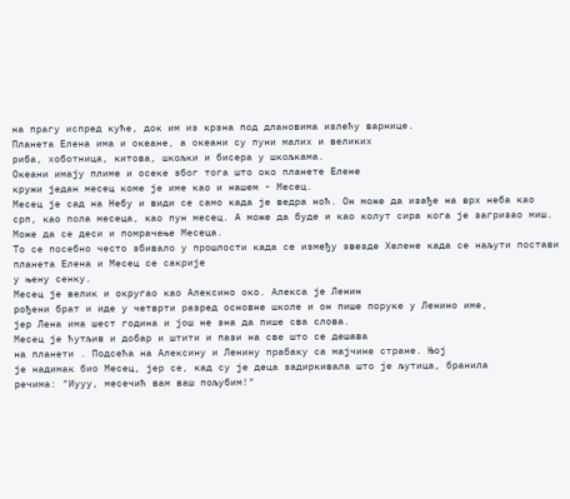на прагу испред куће, док им из крзна под длановима излећу варнице.
Планета Елена има и океане, а океани су пуни малих и великих
риба, хоботница, китова, шкољки и бисера у шкољкама.
Океани имају плиме и осеке због тога што око планете Елене
кружи један месец коме је име као и нашем - Месец.
Месец је сад на Небу и види се само када је ведра ноћ. Он може да изађе на врх неба као срп, као пола месеца, као пун месец. А може да буде и као колут сира кога је загризао миш.
Може да се деси и помрачење Месеца.
То се посебно често збивало у прошлости када се између звезде Хелене када се наљути постави планета Елена и Месец се сакрије
у њену сенку.
Месец је велик и округао као Алексино око. Алекса је Ленин
рођени брат и иде у четврти разред основне школе и он пише поруке у Ленино име,
јер Лена има шест година и још не зна да пише сва слова.
Месец је ћутљив и добар и штити и пази на све што се дешава
на планети . Подсећа на Алексину и Ленину прабаку са мајчине стране. Њој
је надимак био Месец, јер се, кад су је деца задиркивала што је љутица, бранила
речима: "Иууу, месечић вам ваш пољубим!"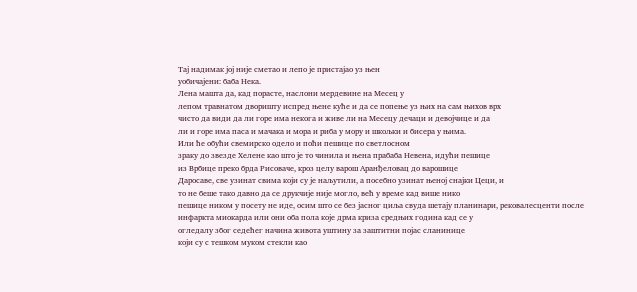Тај надимак јој није сметао и лепо је пристајао уз њен
уобичајени: баба Нека.
Лена машта да, кад порасте, наслони мердевине на Месец у
лепом травнатом дворишту испред њене куће и да се попење уз њих на сам њихов врх
чисто да види да ли горе има некога и живе ли на Месецу дечаци и девојчице и да
ли и горе има паса и мачака и мора и риба у мору и шкољки и бисера у њима.
Или ће обући свемирско одело и поћи пешице по светлосном
зраку до звезде Хелене као што је то чинила и њена прабаба Невена, идући пешице
из Врбице преко брда Рисоваче, кроз целу варош Аранђеловац до варошице
Даросаве, све узинат свима који су је наљутили, а посебно узинат њеној снајки Цеци, и
то не беше тако давно да се друкчије није могло, већ у време кад више нико
пешице ником у посету не иде, осим што се без јасног циља свуда шетају планинари, рековалесценти после
инфаркта миокарда или они оба пола које дрма криза средњих година кад се у
огледалу због седећег начина живота уштину за заштитни појас сланинице
који су с тешком муком стекли као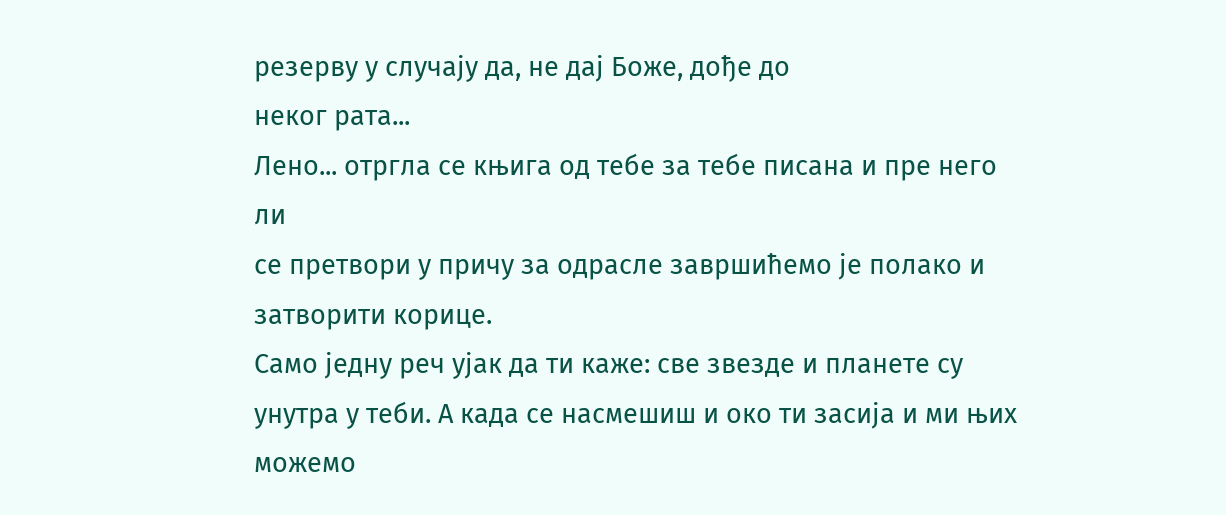резерву у случају да, не дај Боже, дође до
неког рата...
Лено... отргла се књига од тебе за тебе писана и пре него ли
се претвори у причу за одрасле завршићемо је полако и затворити корице.
Само једну реч ујак да ти каже: све звезде и планете су
унутра у теби. А када се насмешиш и око ти засија и ми њих можемо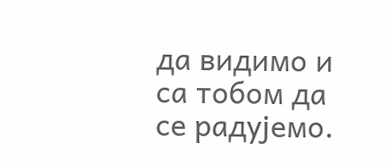да видимо и
са тобом да се радујемо.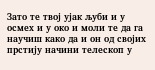Зато те твој ујак љуби и у осмех и у око и моли те да га
научиш како да и он од својих прстију начини телескоп у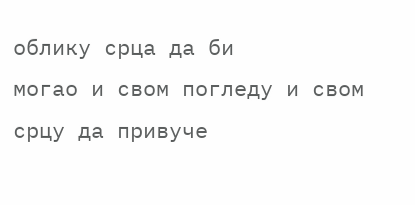облику срца да би
могао и свом погледу и свом срцу да привуче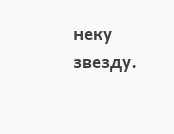неку звезду.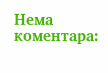Нема коментара: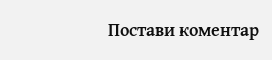Постави коментар